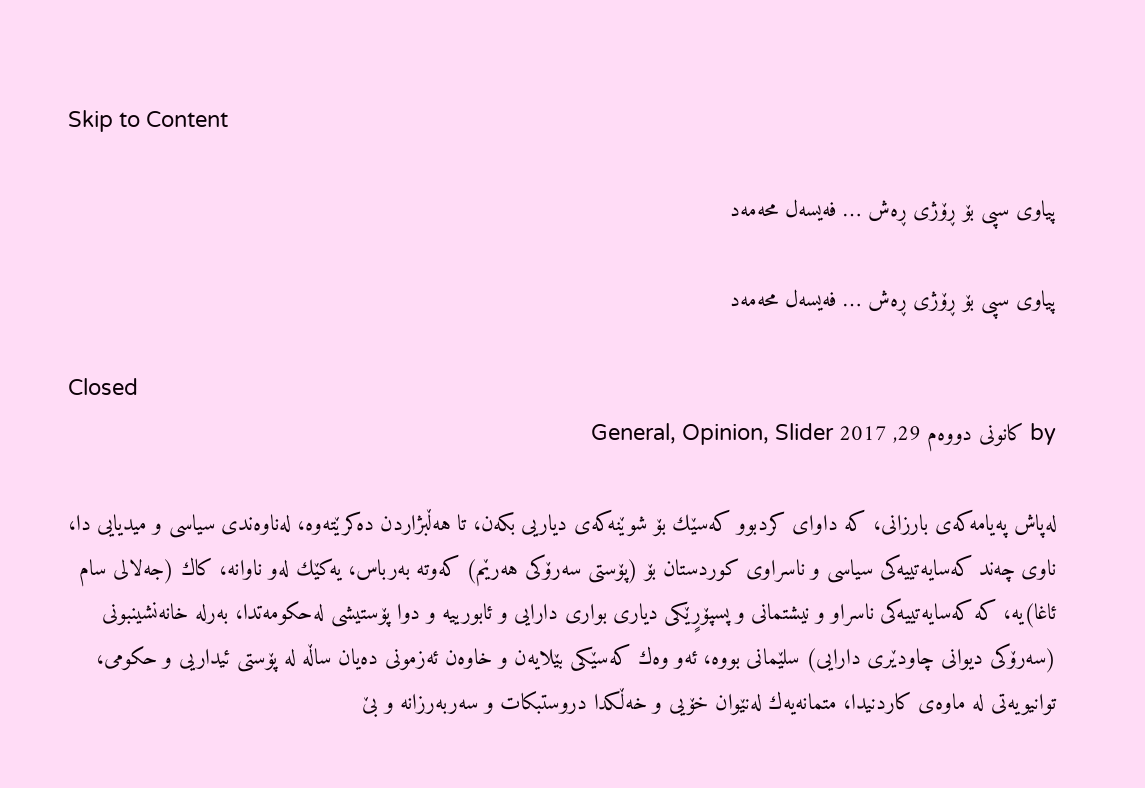Skip to Content

پیاوى سپى بۆ ڕۆژى ڕه‌ش … فەیسەل محەمەد

پیاوى سپى بۆ ڕۆژى ڕه‌ش … فەیسەل محەمەد

Closed
by كانونی دووه‌م 29, 2017 General, Opinion, Slider

له‌پاش په‌یامه‌كه‌ى بارزانى، كه‌ داواى كردبوو كه‌سێك بۆ شوێنه‌كه‌ى دیاریی بكه‌ن، تا هه‌ڵبژاردن ده‌كرێته‌وه‌، له‌ناوه‌ندى سیاسى‌ و میدیایى دا، ناوى چه‌ند كه‌سایه‌تییه‌كى سیاسى ‌و ناسراوى كوردستان بۆ (پۆستى سه‌رۆكى هه‌رێم) كه‌وته ‌به‌رباس، یه‌كێك له‌و ناوانه‌، كاك (جه‌لالى سام ئاغا)یه‌، كه‌ كه‌سایه‌تییه‌كى ناسراو و نیشتمانى ‌و پسپۆرٍێكى دیارى بوارى دارایى‌ و ئابورییه ‌‌و دوا پۆستیشى له‌حكومه‌تدا، به‌رله‌ خانه‌نشینبونى (سه‌رۆكى دیوانى چاودێرى دارایى) سلێمانى بووه‌، ئه‌و وه‌ك كه‌سێكى بێلایه‌ن ‌و خاوه‌ن ئه‌زمونى ده‌یان ساڵه‌ له‌ پۆستى ئیداریى‌ و حكومى، توانیویه‌تى له ‌ماوه‌ى كاردنیدا، متمانه‌یه‌ك له‌نێوان خۆیى‌ و خه‌ڵكدا دروستبكات‌ و سه‌ربه‌رزانه‌ و بێ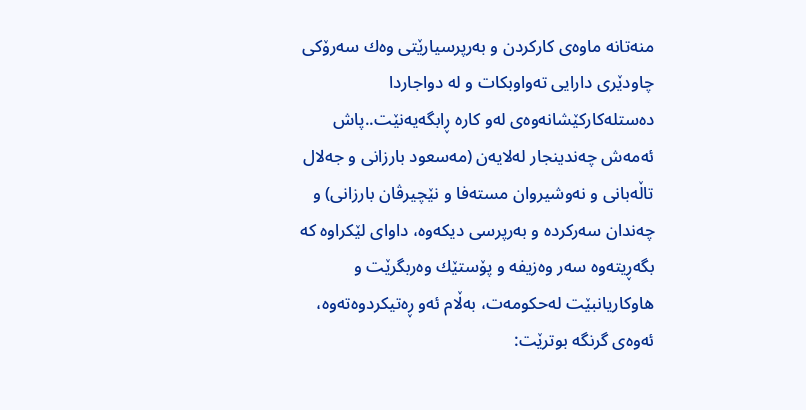منه‌تانه‌ ماوه‌ى كاركردن‌ و به‌رپرسیارێتى وه‌ك سه‌رۆكى چاودێرى دارایى ته‌واوبكات‌ و له ‌دواجاردا ده‌ستله‌كاركێشانه‌وه‌ى له‌و كاره‌ ڕابگه‌یه‌نێت..پاش ئه‌مه‌ش چه‌ندینجار له‌لایه‌ن (مه‌سعود بارزانى ‌و جه‌لال تاڵه‌بانى ‌و نه‌وشیروان مسته‌فا ‌و نێچیرڤان بارزانى) و چه‌ندان سه‌ركرده ‌و به‌رپرسى دیكه‌وه‌، داواى لێكراوه‌ كه‌ بگه‌ڕیته‌وه‌ سه‌ر وه‌زیفه ‌‌و پۆستێك وه‌ربگرێت‌ و هاوكاریانبێت له‌حكومه‌ت، به‌ڵام ئه‌و ڕه‌تیكردوه‌ته‌وه‌، ئه‌وه‌ى گرنگه‌ بوترێت: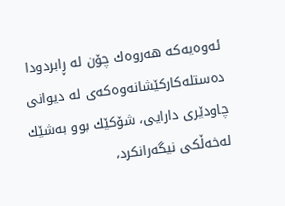ئه‌وه‌یه‌كه‌ هه‌روه‌ك چۆن له‌ ڕابردودا ده‌ستله‌كاركێشانه‌وه‌كه‌ى له‌ دیوانى چاودێرى دارایى، شۆكێك بوو به‌شێك له‌خه‌ڵكى نیگه‌رانكرد،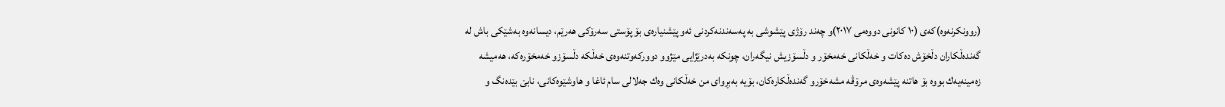(روونكرنه‌وه‌)كه‌ى (١٠ كانونى دووه‌مى ٢٠١٧)و چه‌ند رۆژى پێشوشى به‌ په‌سه‌ندنه‌كردنى ئه‌و پێشنیاره‌ى بۆ پۆستى سه‌رۆكى هه‌رێم، دیسانه‌وه‌ به‌شێكى باش له‌ گه‌نده‌ڵكاران دڵخۆش ده‌كات ‌و خه‌ڵكانى خه‌مخۆر ‌و دڵسۆزیش نیگه‌ران، چونكه‌ به‌درێژایى مێژوو دووركه‌وتنه‌وه‌ى خه‌ڵكه‌ دڵسۆزو خه‌مخۆره‌كه‌، هه‌میشه‌ زه‌مینه‌یه‌ك بووه‌ بۆ هاتنه‌ پێشه‌وه‌ى مرۆڤه‌ مشه‌خۆرو گه‌نده‌ڵكاره‌كان، بۆیه‌ به‌بڕواى من خه‌ڵكانى وه‌ك جه‌لالى سام ئاغا ‌و هاوشێوه‌كانى، نابێ بێده‌نگ‌ و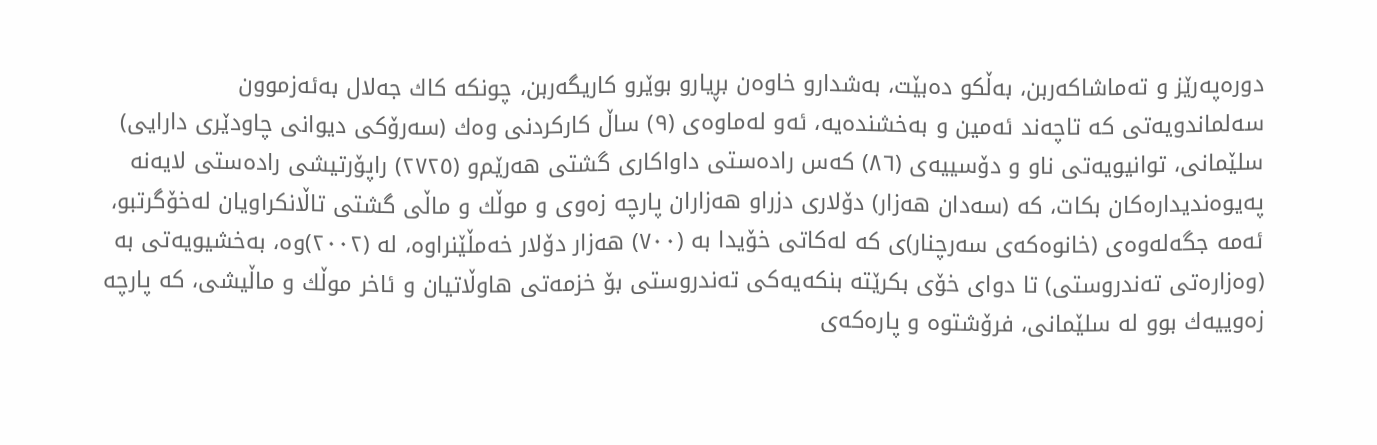دوره‌په‌رێز و ته‌ماشاكه‌ربن، به‌ڵكو ده‌بێت، به‌شدارو خاوه‌ن بڕیار‌و بوێر‌و كاریگه‌ربن، چونكه‌ كاك جه‌لال به‌ئه‌زموون سه‌لماندویه‌تى كه‌ تاچه‌ند ئه‌مین ‌و به‌خشنده‌یه‌، ئه‌و له‌ماوه‌ى (٩) ساڵ كاركردنى وه‌ك (سه‌رۆكى دیوانى چاودێرى دارایى) سلێمانى، توانیویه‌تى ناو و دۆسییه‌ى (٨٦) كه‌س راده‌ستى داواكارى گشتى هه‌رێم‌و (٢٧٢٥) راپۆرتیشى راده‌ستى لایه‌نه‌ په‌یوه‌ندیداره‌كان بكات، كه‌ (سه‌دان هه‌زار) دۆلارى دزراو هه‌زاران پارچه‌ زه‌وى ‌و موڵك‌ و ماڵى گشتى تاڵانكراویان له‌خۆگرتبو، ئه‌مه‌ جگه‌له‌وه‌ى (خانوه‌كه‌ى سه‌رچنار)ى كه‌ له‌كاتى خۆیدا به‌ (٧٠٠) هه‌زار دۆلار خه‌مڵێنراوه‌، له‌ (٢٠٠٢)وه‌، به‌خشیویه‌تى به‌ (وه‌زاره‌تى ته‌ندروستى) تا دواى خۆى بكرێته‌ بنكه‌یه‌كى ته‌ندروستى بۆ خزمه‌تى هاوڵاتیان ‌و ئاخر موڵك‌ و ماڵیشى، كه‌ پارچه‌ زه‌وییه‌ك بوو له‌ سلێمانى، فرۆشتوه ‌و پاره‌كه‌ى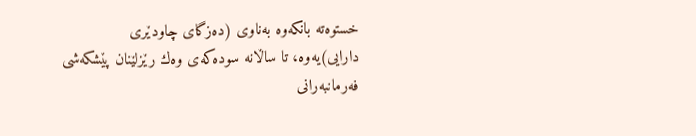خستوه‌ته‌ بانكه‌وه‌ به‌ناوى (ده‌زگاى چاودێرى دارایى)یه‌وه‌، تا ساڵانه‌ سوده‌كه‌ى وه‌ك رێزلێنان پێشكه‌شى فه‌رمانبه‌رانى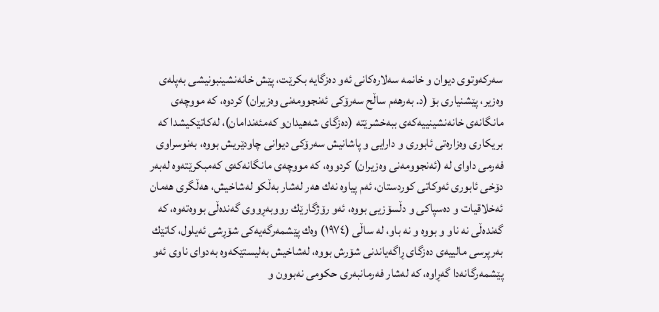سه‌ركه‌وتوى دیوان ‌و خانمه‌ سه‌لاره‌كانى ئه‌و ده‌زگایه‌ بكرێت، پێش خانه‌نشینبونیشى به‌پله‌ى وه‌زیر، پێشنیارى بۆ (د. به‌رهه‌م ساڵح سه‌رۆكى ئه‌نجوومه‌نى وه‌زیران) كردوه‌، كه‌ مووچه‌ى مانگانه‌ى خانه‌نشینییه‌كه‌ى ببه‌خشرێته‌ (ده‌زگاى شه‌هیدان‌و كه‌مئه‌ندامان)، له‌كاتێكیشدا كه‌ بریكارى وه‌زاره‌تى ئابورى‌ و دارایى ‌و پاشانیش سه‌رۆكى دیوانى چاودێریش بووه‌، به‌نوسراوى فه‌رمى داواى له‌ (ئه‌نجوومه‌نى وه‌زیران) كردووه‌، كه‌ مووچه‌ى مانگانه‌كه‌ى كه‌مبكرێته‌وه‌ له‌به‌ر دۆخی ئابوری ئه‌وكاتی كوردستان، ئه‌م پیاوه‌ نه‌ك هه‌ر له‌شار به‌ڵكو له‌شاخیش، هه‌ڵگرى هه‌مان ئه‌خلاقیات ‌و ده‌سپاكى ‌و دڵسۆزیى بووه‌، ئه‌و رۆژگارێك رووبه‌ڕووى گه‌نده‌ڵى بووه‌ته‌وه‌، كه‌ گه‌نده‌ڵى نه‌ ناو و بووه ‌‌و نه‌ باو، له‌ ساڵى (١٩٧٤) وه‌ك پێشمه‌رگه‌یه‌كى شۆڕشى ئه‌یلول، كاتێك به‌رپرسى مالییه‌ى ده‌زگاى ڕاگه‌یاندنى شۆرش بووه‌، له‌شاخیش به‌لیستێكه‌وه‌ به‌دواى ناوى ئه‌و پێشمه‌رگانه‌دا گه‌ڕاوه‌، كه‌ له‌شار فه‌رمانبه‌رى حكومى نه‌بوون ‌و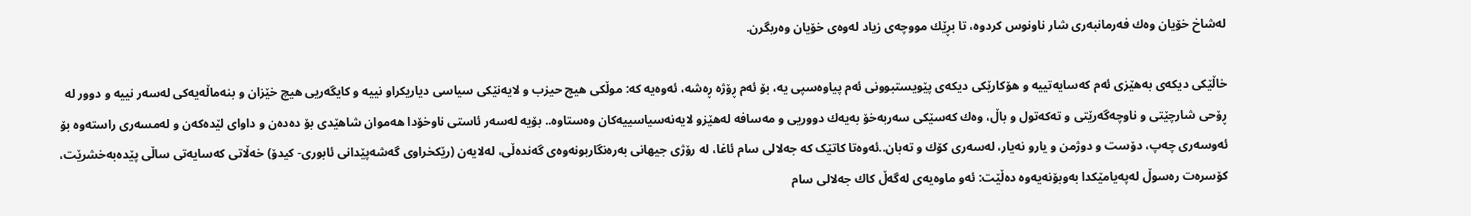له‌شاخ خۆیان وه‌ك فه‌رمانبه‌رى شار ناونوس كردوه‌، تا بڕێك مووچه‌ى زیاد له‌وه‌ى خۆیان وه‌ربگرن.

خاڵێكى دیكه‌ى به‌هێزى ئه‌م كه‌سایه‌تییه ‌‌و هۆكارێكى دیكه‌ى پێویستبوونى ئه‌م پیاوه‌سپى یه‌، بۆ ئه‌م ڕۆژه‌ ڕه‌شه‌، ئه‌وه‌یه‌ كه‌: موڵكى هیچ حیزب‌ و لایه‌نێكى سیاسى دیاریكراو نییه‌ و كایگه‌ریى هیچ خێزان‌ و بنه‌ماڵه‌یه‌كى له‌سه‌ر نییه ‌و دوور له‌ ڕۆحى شارچێتى‌ و ناوچه‌گه‌رێتى ‌و ته‌كه‌تول ‌و باڵ، وه‌ك كه‌سێكى سه‌ربه‌خۆ به‌یه‌ك دووریى ‌و مه‌سافه‌ له‌هێز‌و لایه‌نه‌سیاسییه‌كان وه‌ستاوه‌.. بۆیه‌ له‌سه‌ر ئاستى ناوخۆدا هه‌موان شاهێدى بۆ ده‌ده‌ن ‌و داواى لێده‌كه‌ن ‌و له‌مسه‌رى راسته‌وه‌ بۆ ئه‌وسه‌رى چه‌پ، دۆست‌ و دوژمن‌ و یارو نه‌یار، له‌سه‌رى كۆك ‌و ته‌بان..ئه‌وه‌تا كاتێک كه‌ جه‌لالى سام ئاغا، له‌ رۆژى جیهانى به‌ره‌نگاربونه‌وه‌ى گه‌نده‌ڵى، له‌لایه‌ن (رێكخراوى گه‌شه‌پێدانى ئابورى- كیدۆ) خه‌ڵاتى كه‌سایه‌تى ساڵى پێده‌به‌خشرێت، كۆسره‌ت ره‌سوڵ له‌په‌یامێكدا به‌وبۆنه‌یه‌وه‌ ده‌ڵێت: ئه‌و ماوه‌یه‌ى له‌گه‌ڵ كاك جه‌لالى سام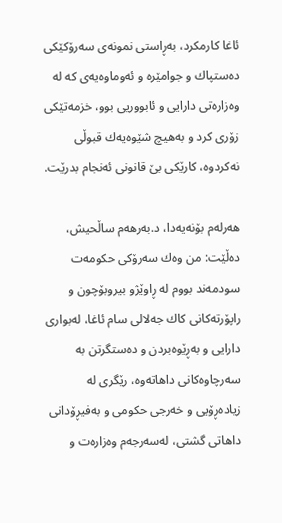ئاغا كارمكرد، به‌ڕاستى نمونه‌ى سه‌رۆكێكى ده‌ستپاك ‌و جوامێره‌ و ئه‌وماوه‌یه‌ى كه‌ له‌ وه‌زاره‌تى دارایى ‌و ئابووریى بوو، خزمه‌تێكى زۆرى كرد و به‌هیچ شێوه‌یه‌ك قبوڵى نه‌كردوه‌، كارێكى بێ قانونى ئه‌نجام بدرێت.

هه‌رله‌م بۆنه‌یه‌دا، د.به‌رهه‌م ساڵحیش، ده‌ڵێت: من وه‌ك سه‌رۆكى حكومه‌ت سودمه‌ند بووم له‌ ڕاوێژو بیروبۆچون ‌و راپۆرته‌كانى كاك جه‌لالى سام ئاغا، له‌بوارى دارایى ‌و به‌ڕێوه‌بردن ‌و ده‌ستگرتن به‌ سه‌رچاوه‌كانى داهاته‌وه‌، رێگرى له‌ زیاده‌ڕۆیى ‌و خه‌رجى حكومى‌ و به‌فیڕۆدانى داهاتى گشتى، له‌سه‌رجه‌م وه‌زاره‌ت ‌و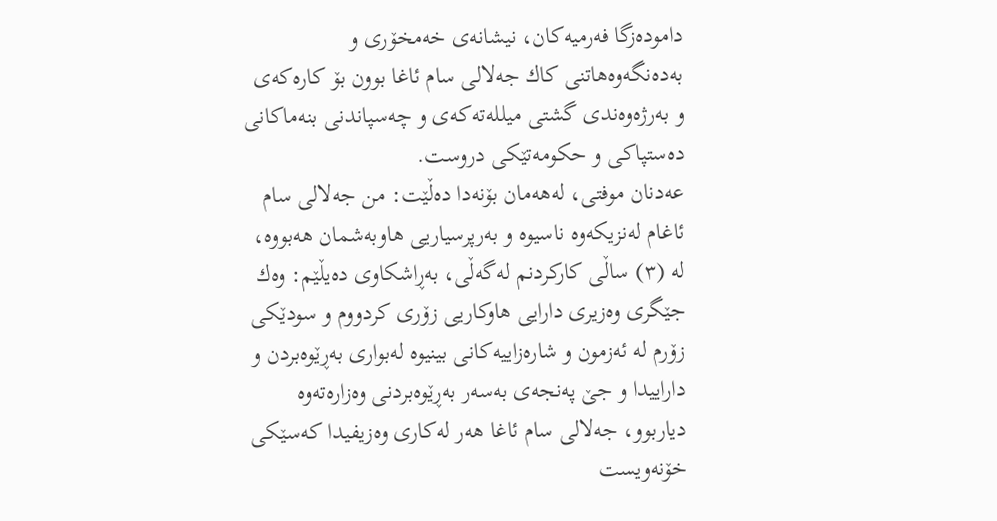داموده‌زگا فه‌رمیه‌كان، نیشانه‌ى خه‌مخۆرى ‌و به‌ده‌نگه‌وه‌هاتنى كاك جه‌لالى سام ئاغا بوون بۆ كاره‌كه‌ى‌ و به‌رژه‌وه‌ندى گشتى میلله‌ته‌كه‌ى ‌و چه‌سپاندنى بنه‌ماكانى ده‌ستپاكى ‌و حكومه‌تێكى دروست.
عه‌دنان موفتى، له‌هه‌مان بۆنه‌دا ده‌ڵێت: من جه‌لالى سام ئاغام له‌نزیكه‌وه‌ ناسیوه‌‌ و به‌رپرسیاریى هاوبه‌شمان هه‌بووه‌، له‌ (٣) ساڵى كاركردنم له‌گه‌ڵى، به‌ڕاشكاوى ده‌یڵێم: وه‌ك جێگرى وه‌زیرى دارایى هاوكاریى زۆرى كردووم‌ و سودێكى زۆرم له‌ ئه‌زمون‌ و شاره‌زاییه‌كانى بینیوه‌ له‌بوارى به‌ڕێوه‌بردن ‌و داراییدا ‌و جێ په‌نجه‌ى به‌سه‌ر به‌ڕێوه‌بردنى وه‌زاره‌ته‌وه‌ دیاربوو، جه‌لالى سام ئاغا هه‌ر له‌كارى وه‌زیفیدا كه‌سێكى خۆنه‌ویست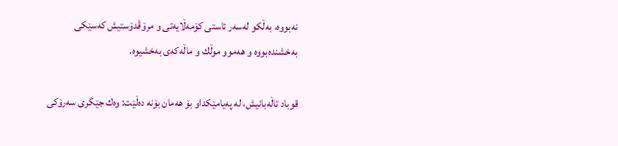نه‌بووه‌، به‌ڵكو له‌سه‌ر ئاستى كۆمه‌ڵایه‌تى ‌و مرۆڤدۆستیش كه‌سێكى به‌خشنده‌بووه ‌‌و هه‌موو موڵك‌ و ماڵه‌كه‌ى به‌خشیوه‌.

قوباد تاڵه‌بانیش، له‌ په‌یامێكدا‌و بۆ هه‌مان بۆنه‌ ده‌ڵێت: وه‌ك جێگرى سه‌رۆكى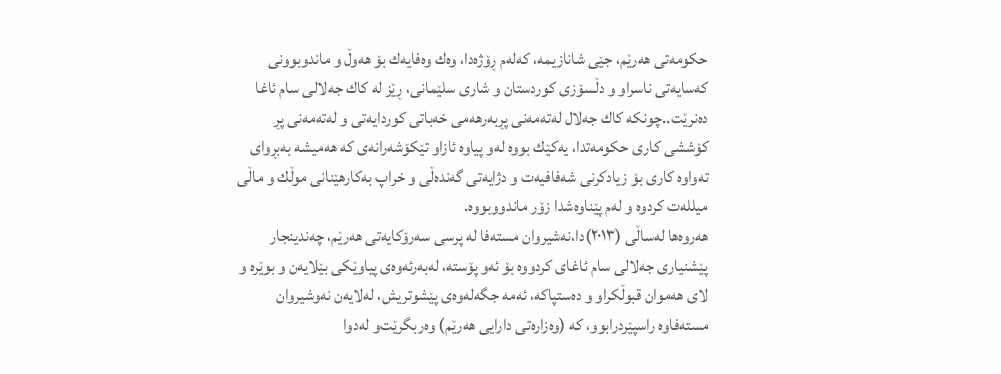حكومه‌تى هه‌رێم، جێى شانازیمه‌، كه‌له‌م ڕۆژه‌دا، وه‌ك وه‌فایه‌ك بۆ هه‌وڵ‌ و ماندوبوونى كه‌سایه‌تى ناسراو و دڵسۆزى كوردستان‌ و شارى سلێمانى، ڕێز له‌ كاك جه‌لالى سام ئاغا ده‌نرێت..چونكه‌ كاك جه‌لال له‌ته‌مه‌نى پڕبه‌رهه‌مى خه‌باتى كوردایه‌تى‌ و له‌ته‌مه‌نى پڕ كۆششى كارى حكومه‌تدا، یه‌كێك بووه‌ له‌و پیاوه‌ ئازا‌و تێكۆشه‌رانه‌ى كه‌ هه‌میشه‌ به‌بڕواى ته‌واوه‌ كارى بۆ زیادكرنى شه‌فافیه‌ت ‌و دژایه‌تى گه‌نده‌ڵى‌ و خراپ به‌كارهێنانى موڵك‌ و ماڵى میلله‌ت كردوه‌ ‌و له‌م پێناوه‌شدا زۆر ماندووبووه‌.
هه‌روه‌ها له‌ساڵى (٢٠١٣)دا،نەشیروان مسته‌فا له‌ پرسى سه‌رۆكایه‌تى هه‌رێم، چه‌ندینجار پێشنیارى جه‌لالى سام ئاغاى كردووه‌ بۆ ئه‌و پۆسته‌، له‌به‌رئه‌وه‌ى پیاوێكى بێلایه‌ن‌ و بوێره ‌و لاى هه‌موان قبوڵكراو و ده‌ستپاكه‌، ئه‌مه‌ جگه‌له‌وه‌ى پێشوتریش، له‌لایه‌ن نه‌وشیروان مسته‌فاوه‌ راسپێردرابوو، كه‌ (وه‌زاره‌تى دارایى هه‌رێم) وه‌ربگرێت‌و له‌دوا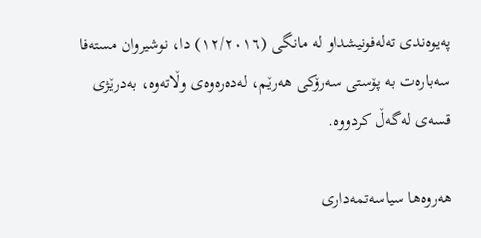په‌یوه‌ندى ته‌له‌فونیشدا‌و له‌ مانگى (١٢/٢٠١٦) دا، نوشیروان مسته‌فا سه‌باره‌ت به‌ پۆستى سه‌رۆكى هه‌رێم، له‌ده‌ره‌وه‌ى وڵاته‌وه‌، به‌درێژى قسه‌ى له‌گه‌ڵ كردووه‌.

هه‌روه‌ها سیاسه‌تمه‌دارى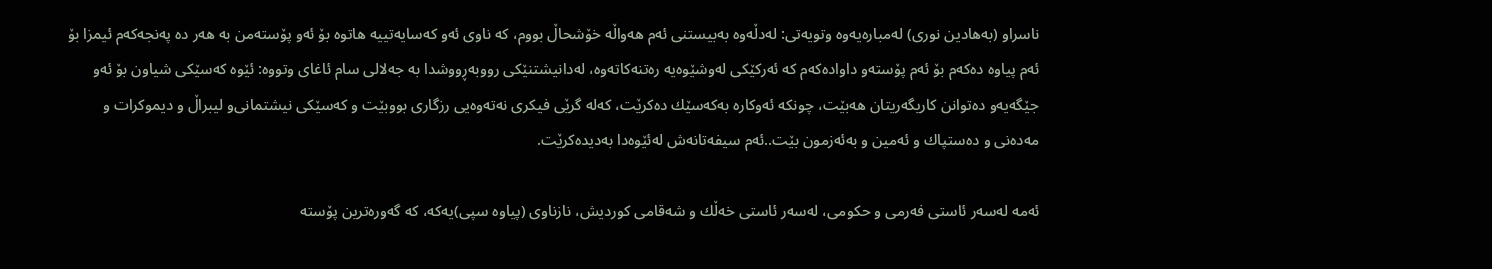ناسراو (به‌هادین نورى) له‌مباره‌یه‌وه‌ وتویه‌تى: له‌دڵه‌وه‌ به‌بیستنى ئه‌م هه‌واڵه‌ خۆشحاڵ بووم، كه‌ ناوى ئه‌و كه‌سایه‌تییه‌ هاتوه‌ بۆ ئه‌و پۆسته‌من به‌ هه‌ر ده‌ په‌نجه‌كه‌م ئیمزا بۆ ئه‌م پیاوه‌ ده‌كه‌م بۆ ئه‌م پۆسته‌‌و داواده‌كه‌م كه‌ ئه‌ركێكى له‌وشێوه‌یه‌ ره‌تنه‌كاته‌وه‌، له‌دانیشتنێكى رووبه‌ڕووشدا به‌ جه‌لالى سام ئاغاى وتووه‌: ئێوه‌ كه‌سێكى شیاون بۆ ئه‌و جێگه‌یه‌و ده‌توانن كاریگه‌ریتان هه‌بێت، چونكه‌ ئه‌وكاره‌ به‌كه‌سێك ده‌كرێت، كه‌له‌ گرێى فیكرى نه‌ته‌وه‌یى رزگارى بووبێت‌ و كه‌سێكى نیشتمانى‌و لیبراڵ‌ و دیموكرات‌ و مه‌ده‌نى ‌و ده‌ستپاك ‌و ئه‌مین ‌و به‌ئه‌زمون بێت..ئه‌م سیفه‌تانه‌ش له‌ئێوه‌دا به‌دیده‌كرێت.

ئه‌مه‌ له‌سه‌ر ئاستى فه‌رمى‌ و حكومى، له‌سه‌ر ئاستى خه‌ڵك‌ و شه‌قامى كوردیش، نازناوى (پیاوه‌ سپى)یه‌كه‌، كه‌ گه‌وره‌ترین پۆسته‌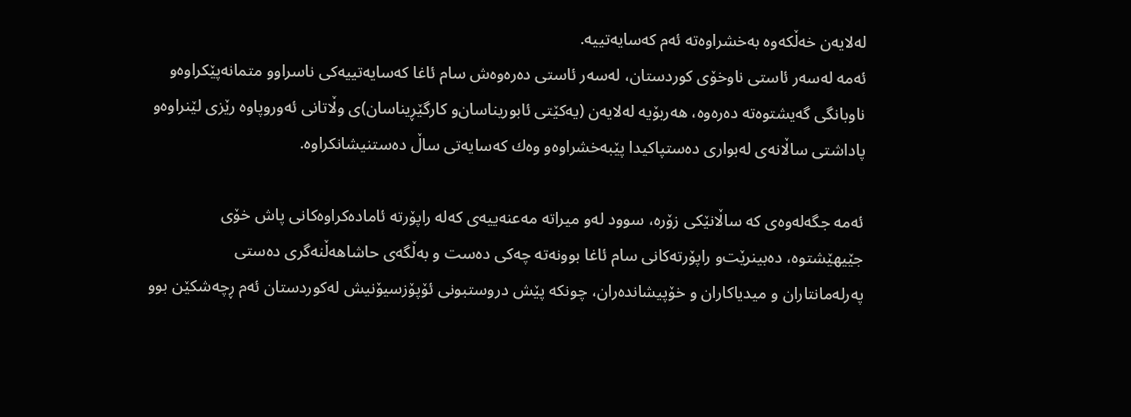له‌لایه‌ن خه‌ڵكه‌وه‌ به‌خشراوه‌ته‌ ئه‌م كه‌سایه‌تییه‌.
ئه‌مه‌ له‌سه‌ر ئاستى ناوخۆى كوردستان، له‌سه‌ر ئاستى ده‌ره‌وه‌ش سام ئاغا كه‌سایه‌تییه‌كى ناسراوو متمانه‌پێكراوه‌‌و ناوبانگى گه‌یشتوه‌ته‌ ده‌ره‌وه‌، هه‌ربۆیه‌ له‌لایه‌ن (یه‌كێتى ئابوریناسان‌و كارگێڕیناسان)ى وڵاتانى ئه‌وروپاوه‌ رێزى لێنراوه‌‌و پاداشتى ساڵانه‌ى له‌بوارى ده‌ستپاكیدا پێبه‌خشراوه‌‌و وه‌ك كه‌سایه‌تى ساڵ ده‌ستنیشانكراوه‌.

ئه‌مه‌ جگه‌له‌وه‌ى كه‌ ساڵانێكى زۆره‌، سوود له‌و میراته‌ مه‌عنه‌ییه‌ى كه‌له‌ راپۆرته‌ ئاماده‌كراوه‌كانی پاش خۆى جێیهێشتوه‌، ده‌بینرێت‌و راپۆرته‌كانى سام ئاغا بوونه‌ته‌ چه‌كى ده‌ست‌ و به‌ڵگه‌ى حاشاهه‌ڵنه‌گرى ده‌ستى په‌رله‌مانتاران ‌و میدیاكاران ‌و خۆپیشانده‌ران، چونكه‌ پێش دروستبونى ئۆپۆزسیۆنیش له‌كوردستان ئه‌م ڕچه‌شكێن بوو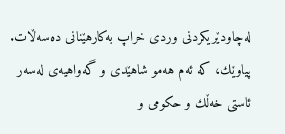له‌چاودێریكردنى وردى خراپ به‌كارهێنانى ده‌سه‌ڵات.
پیاوێك، كه‌ ئه‌م هه‌مو شاهێدى ‌و گه‌واهیه‌ى له‌سه‌ر ئاستى خه‌ڵك‌ و حكومى ‌و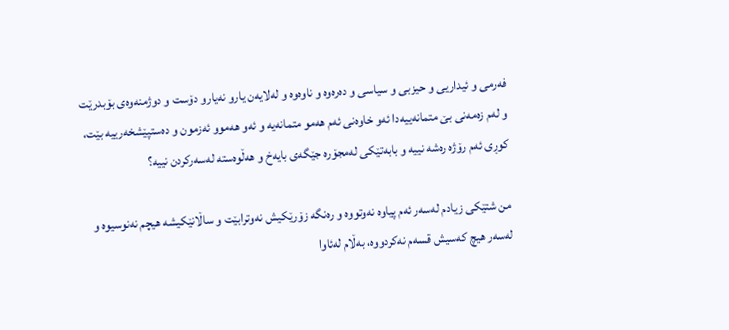فه‌رمى ‌و ئیداریى ‌و حیزبى ‌و سیاسى‌ و ده‌ره‌وه ‌‌و ناوه‌وه ‌‌و له‌لایه‌ن یارو نه‌یار‌و دۆست‌ و دوژمنه‌وه‌ى بۆبدرێت‌ و له‌م زه‌مه‌نى بێ متمانه‌ییه‌دا ئه‌و خاوه‌نى ئه‌م هه‌مو متمانه‌یه ‌‌و ئه‌و هه‌موو ئه‌زمون ‌و ده‌ستپێشخه‌رییه‌ بێت، كوڕى ئه‌م رۆژه‌ ره‌شه‌ نییه ‌‌و بابه‌تێكى له‌مجۆره‌ جێگه‌ى بایه‌خ ‌و هه‌ڵوه‌سته‌ له‌سه‌ركردن نییه‌؟

من شتێكى زیادم له‌سه‌ر ئه‌م پیاوه‌ نه‌وتووه ‌‌و ره‌نگه‌ زۆرێكیش نه‌وترابێت‌ و ساڵانێكیشه‌ هیچم نه‌نوسیوه ‌‌و له‌سه‌ر هیچ كه‌سیش قسه‌م نه‌كردووه‌، به‌ڵام له‌ئاوا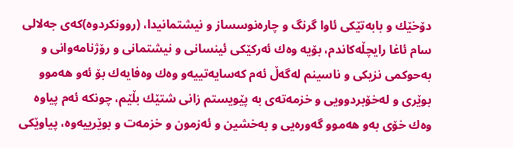دۆخێك‌ و بابه‌تێكى ئاوا گرنگ‌ و چاره‌نوسساز ‌و نیشتمانیدا، (روونكردوه‌)كه‌ى جه‌لالى سام ئاغا رایچڵه‌كاندم، بۆیه‌ وه‌ك ئه‌ركێكى ئینسانى‌ و نیشتمانى‌ و رۆژنامه‌وانى ‌و به‌حوكمى نزیكى‌ و ناسینم له‌گه‌ڵ ئه‌م كه‌سایه‌تییه‌‌و وه‌ك وه‌فایه‌ك بۆ ئه‌و هه‌موو بوێرى‌ و له‌خۆبردوویى‌ و خزمه‌ته‌ى به‌ پێویستم زانى شتێك بڵێم، چونكه‌ ئه‌م پیاوه‌ وه‌ك خۆى به‌و هه‌موو گه‌وره‌یى ‌و به‌خشین‌ و ئه‌زمون‌ و خزمه‌ت ‌و بوێرییه‌وه‌، پیاوێكى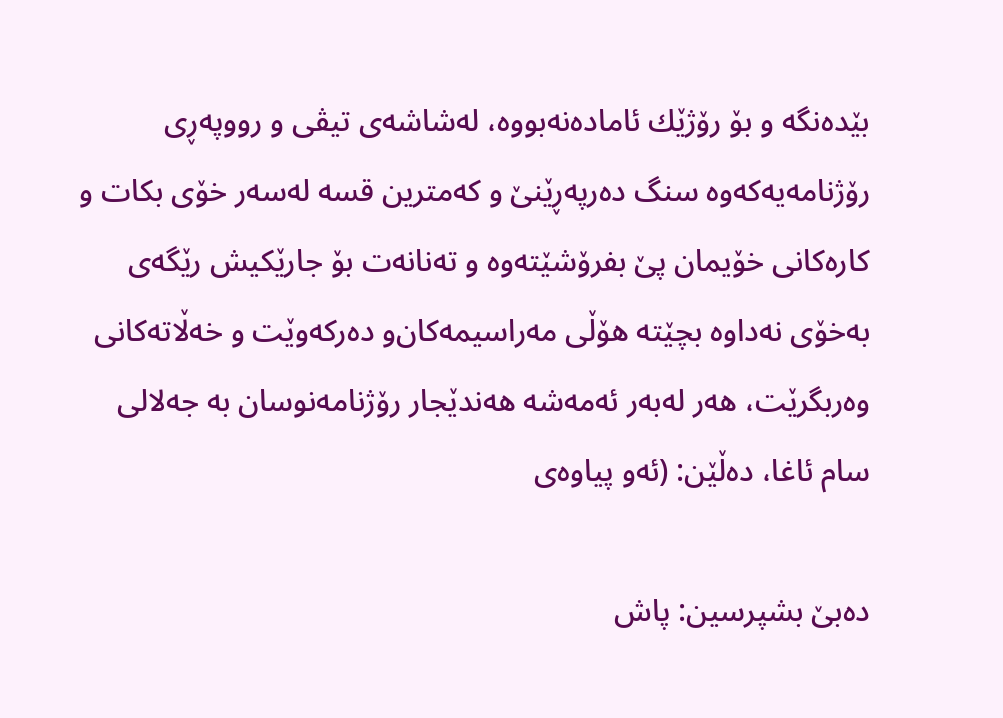بێده‌نگه ‌و بۆ رۆژێك ئاماده‌نه‌بووه‌، له‌شاشه‌ى تیڤى ‌و رووپه‌ڕى رۆژنامه‌یه‌كه‌وه‌ سنگ ده‌رپه‌ڕێنێ ‌و كه‌مترین قسه‌ له‌سه‌ر خۆى بكات‌ و كاره‌كانى خۆیمان پێ بفرۆشێته‌وه ‌‌و ته‌نانه‌ت بۆ جارێكیش رێگه‌ى به‌خۆى نه‌داوه‌ بچێته‌ هۆڵى مه‌راسیمه‌كان‌و ده‌ركه‌وێت‌ و خه‌ڵاته‌كانى وه‌ربگرێت، هه‌ر له‌به‌ر ئه‌مه‌شه‌ هه‌ندێجار رۆژنامه‌نوسان به‌ جه‌لالى سام ئاغا، ده‌ڵێن: (ئه‌و پیاوه‌ى

ده‌بێ بشپرسین: پاش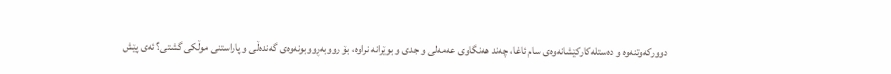دووركه‌وتنه‌وه‌‌ و ده‌ستله‌كاركێشانه‌وه‌ى سام ئاغا، چه‌ند هه‌نگاوى عه‌مه‌لى ‌و جدى‌ و بوێرانه‌ نراوه‌، بۆ رووبه‌ڕووبونه‌وه‌ى گه‌نده‌ڵى ‌و پاراستنى موڵكى گشتى؟ ئه‌ى پێش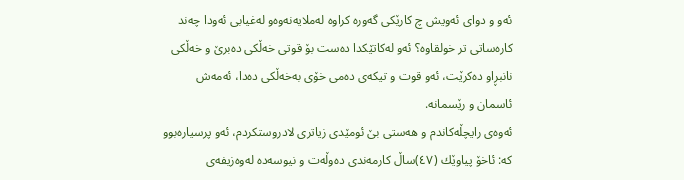ئه‌و و دواى ئه‌ویش چ كارێكى گه‌وره‌ كراوه‌ له‌ملایه‌نه‌وه‌‌و له‌غیابى ئه‌ودا چه‌ند كاره‌ساتى تر خولقاوه‌؟ ئه‌و له‌كاتێكدا ده‌ست بۆ قوتى خه‌ڵكى ده‌برێ ‌و خه‌ڵكى نانبڕاو ده‌كرێت، ئه‌و قوت‌ و تیكه‌ى ده‌مى خۆى به‌خه‌ڵكى ده‌دا، ئه‌مه‌ش ئاسمان ‌و رێسمانه‌.
ئه‌وه‌ى رایچڵه‌كاندم ‌و هه‌ستى بێ ئومێدى زیاترى لادروستكردم، ئه‌و پرسیاره‌بوو كه‌: ئاخۆ پیاوێك (٤٧)ساڵ كارمه‌ندى ده‌وڵه‌ت ‌و نیوسه‌ده‌ له‌وه‌زیفه‌ى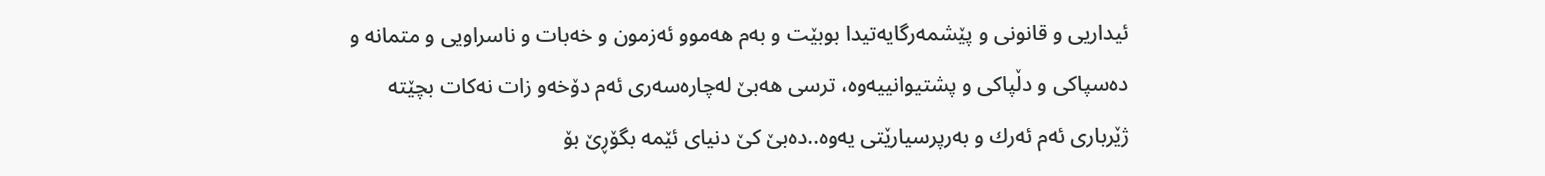ئیداریى ‌و قانونى‌ و پێشمه‌رگایه‌تیدا بوبێت‌ و به‌م هه‌موو ئه‌زمون‌ و خه‌بات ‌و ناسراویى‌ و متمانه‌‌ و ده‌سپاكى ‌و دڵپاكى ‌و پشتیوانییه‌وه‌، ترسى هه‌بێ له‌چاره‌سه‌رى ئه‌م دۆخه‌و زات نه‌كات بچێته‌ ژێربارى ئه‌م ئه‌رك‌ و به‌رپرسیارێتى یه‌وه‌..ده‌بێ كێ دنیاى ئێمه‌ بگۆڕێ بۆ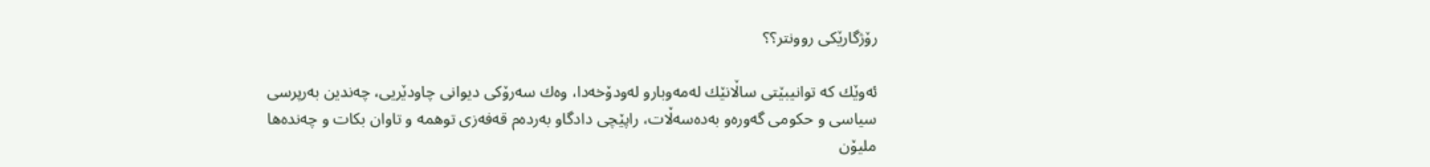رۆژگارێكى روونتر؟؟

ئه‌وێك كه‌ توانیبێتى ساڵانێك له‌مه‌وبار‌و له‌ودۆخه‌دا، وه‌ك سه‌رۆكى دیوانى چاودێریى، چه‌ندین به‌رپرسى سیاسى ‌و حكومى گه‌وره‌و به‌ده‌سه‌ڵات، راپێچى دادگا‌و به‌رده‌م قه‌فه‌زى توهمه‌ و تاوان بكات ‌و چه‌نده‌ها ملیۆن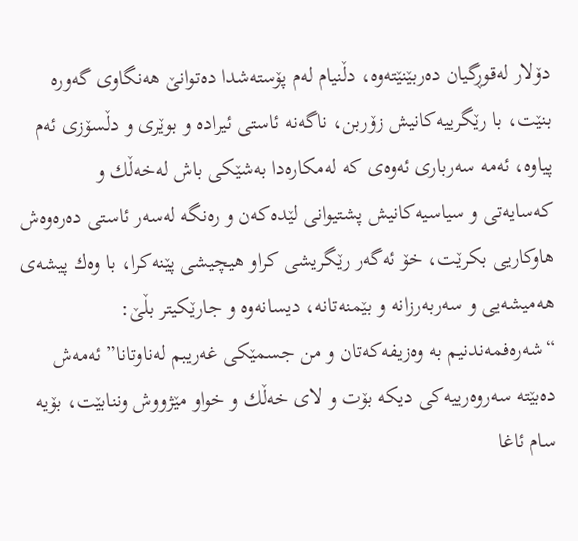دۆلار له‌قوڕگیان ده‌ربێنێته‌وه‌، دڵنیام له‌م پۆسته‌شدا ده‌توانێ هه‌نگاوى گه‌وره‌ بنێت، با رێگرییه‌كانیش زۆربن، ناگه‌نه‌ ئاستى ئیراده ‌و بوێرى‌ و دڵسۆزى ئه‌م پیاوه‌، ئه‌مه‌ سه‌ربارى ئه‌وه‌ى كه‌ له‌مكاره‌دا به‌شێكى باش له‌خه‌ڵك ‌و كه‌سایه‌تى ‌و سیاسیه‌كانیش پشتیوانى لێده‌كه‌ن ‌و ره‌نگه‌ له‌سه‌ر ئاستى ده‌ره‌وه‌ش هاوكاریى بكرێت، خۆ ئه‌گه‌ر رێگریشى كراو هیچیشى پێنه‌كرا، با وه‌ك پیشه‌ى هه‌میشه‌یى ‌و سه‌ربه‌رزانه ‌و بێمنه‌تانه‌، دیسانه‌وه ‌‌و جارێكیتر بڵێ: “شه‌ره‌فمه‌ندنیم به‌ وه‌زیفه‌كه‌تان‌ و من جسمێكى غه‌ریبم له‌ناوتانا” ئه‌مه‌ش ده‌بێته‌ سه‌روه‌رییه‌كى دیكه‌ بۆت‌ و لاى خه‌ڵك‌ و خواو مێژووش وننابێت، بۆیه‌ سام ئاغا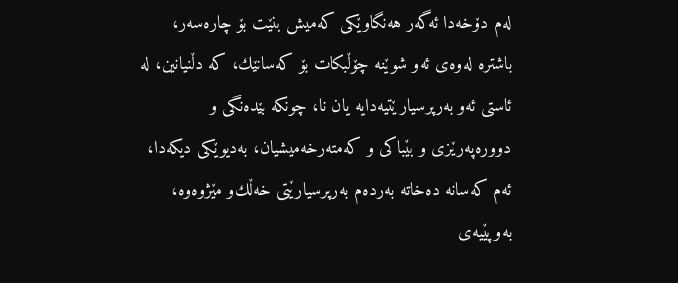له‌م دۆخه‌دا ئه‌گه‌ر هه‌نگاوێكى كه‌میش بنێت بۆ چاره‌سه‌ر، باشتره‌ له‌وه‌ى ئه‌و شوێنه‌ چۆڵبكات بۆ كه‌سانێك، كه‌ دڵنیانین، له‌ ئاستى ئه‌و به‌رپرسیارێتیه‌دایه‌ یان نا، چونكه‌ بێده‌نگى‌ و دووره‌په‌رێزی ‌و بێباكى ‌و كه‌مته‌رخه‌میشیان، به‌دیوێكى دیكه‌دا، ئه‌م كه‌سانه‌ ده‌خاته‌ به‌رده‌م به‌رپرسیارێتى خه‌ڵك‌و مێژوه‌وه‌، به‌وپێیه‌ى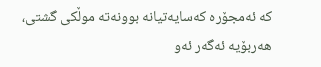كه‌ ئه‌مجۆره‌ كه‌سایه‌تیانه‌ بوونه‌ته‌ موڵكى گشتى، هه‌ربۆیه‌ ئه‌گه‌ر ئه‌و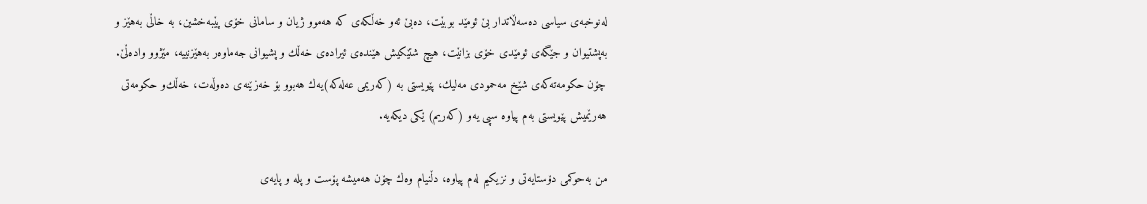له‌نوخبه‌ى سیاسى ده‌سه‌ڵاتدار بێ ئومێد بوبێت، ده‌بێ ئه‌و خه‌ڵكه‌ى كه‌ هه‌موو ژیان‌ و سامانى خۆى پێبه‌خشین، به‌ خاڵى به‌هێز ‌و به‌پشتیوان‌ و جێگه‌ى ئومێدى خۆى بزانێت، هیچ شتێكیش هێنده‌ى ئیراده‌ى خه‌ڵك ‌و پشیوانى جه‌ماوه‌ر به‌هێزنییه‌، مێژوو واده‌ڵێ.
چۆن حكومه‌ته‌كه‌ى شێخ مه‌حمودى مه‌لیك، پێویستى به‌ (كه‌ریمى عه‌له‌كه‌)یه‌ك هه‌بوو بۆ خه‌زێنه‌ى ده‌وڵه‌ت، خه‌ڵك‌و حكومه‌تى هه‌رێمیش پێویستى به‌م پیاوه‌ سپى یه‌‌و (كه‌ریم) ێكى دیكه‌یه‌.

من به‌حوكمى دۆستایه‌تى ‌و نزیكیم له‌م پیاوه‌، دڵنیام وه‌ك چۆن هه‌میشه‌ پۆست ‌و پله ‌و پایه‌ى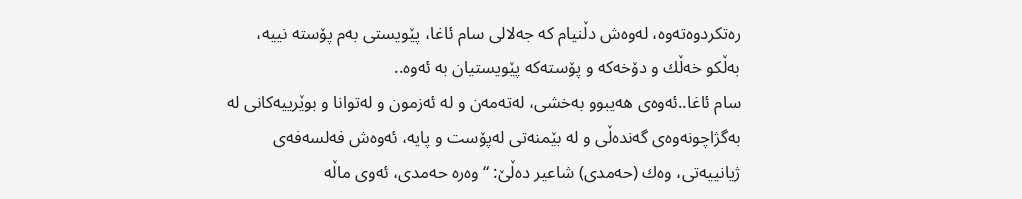ره‌تكردوه‌ته‌وه‌، له‌وه‌ش دڵنیام كه‌ جه‌لالى سام ئاغا، پێویستى به‌م پۆسته‌ نییە، به‌ڵكو خه‌ڵك ‌و دۆخه‌كه ‌‌و پۆسته‌كه‌ پێویستیان به‌ ئه‌وه‌..
سام ئاغا..ئه‌وه‌ى هه‌یبو‌و به‌خشى، له‌ته‌مه‌ن ‌و له‌ ئه‌زمون ‌و له‌توانا‌ و بوێرییه‌كانى له‌ به‌گژاچونه‌وه‌ى گه‌نده‌ڵى ‌و له‌ بێمنه‌تى له‌پۆست‌ و پایه‌، ئه‌وه‌ش فه‌لسه‌فه‌ى ژیانییه‌تى، وه‌ك (حه‌مدى) شاعیر ده‌ڵێ: “وه‌ره‌ حه‌مدى، ئه‌وى ماڵه‌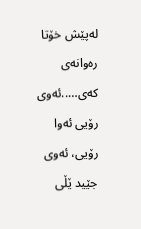له‌پێش خۆتا ره‌وانه‌ی كه‌ى…..ئه‌وى رۆیى ئه‌وا رۆیى، ئه‌وى جێید ێڵى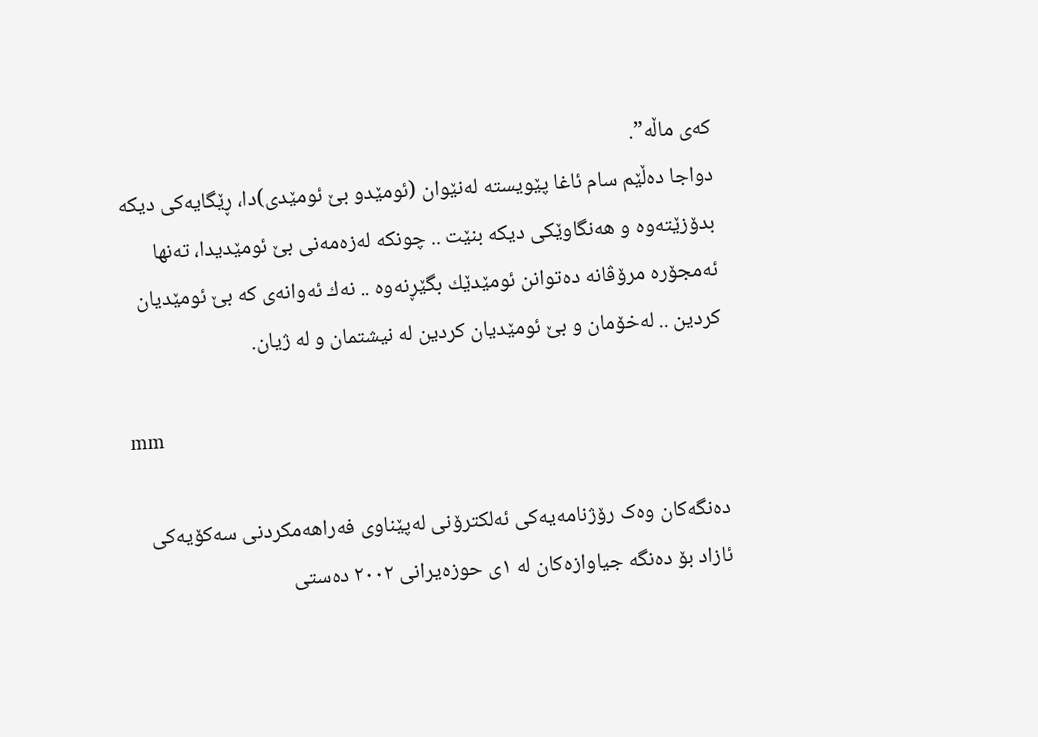كه‌ى ماڵه‌”.
دواجا ده‌ڵێم سام ئاغا پێویسته‌ له‌نێوان (ئومێدو بێ ئومێدی)دا، ڕێگایه‌كی دیكه‌ بدۆزێته‌وه‌ و هه‌نگاوێكی دیكه‌ بنێت .. چونكه‌ له‌زه‌مه‌نی بێ ئومێدیدا، ته‌نها ئه‌مجۆره‌ مرۆڤانه‌ ده‌توانن ئومێدێك بگێڕنه‌وه‌ .. نه‌ك ئه‌وانه‌ى كه‌ بێ ئومێدیان كردین .. له‌خۆمان و بێ ئومێدیان كردین له‌ نیشتمان و له‌ ژیان.

mm

دەنگەکان وەک رۆژنامەیەکی ئەلکترۆنی لەپێناوی فەراهەمکردنی سەکۆیەکی ئازاد بۆ دەنگە جیاوازەکان لە ١ی حوزەیرانی ٢٠٠٢ دەستی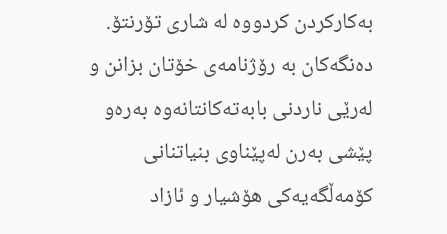بەکارکردن کردووە لە شاری تۆرنتۆ. دەنگەکان بە رۆژنامەی خۆتان بزانن و لەرێی ناردنی بابەتەکانتانەوە بەرەو پێشی بەرن لەپێناوی بنیاتنانی کۆمەڵگەیەکی هۆشیار و ئازاد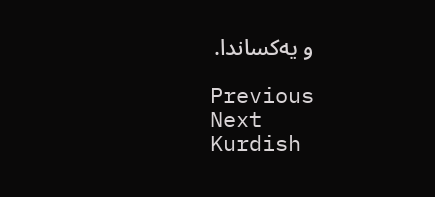و یەکساندا.

Previous
Next
Kurdish